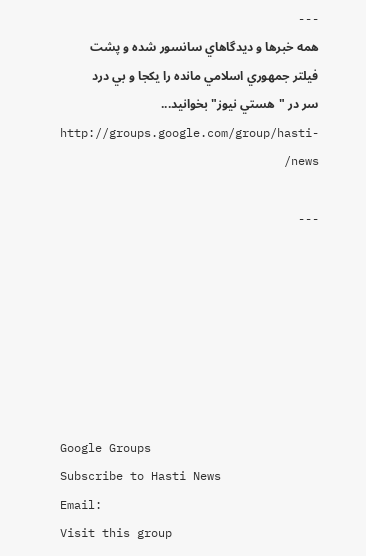---
همه خبرها و ديدگاهاي سانسور شده و پشت فيلتر جمهوري اسلامي مانده را يكجا و بي درد سر در "هستي نيوز" بخوانيد... http://groups.google.com/group/hasti-news/

---







Google Groups
Subscribe to Hasti News
Email:
Visit this group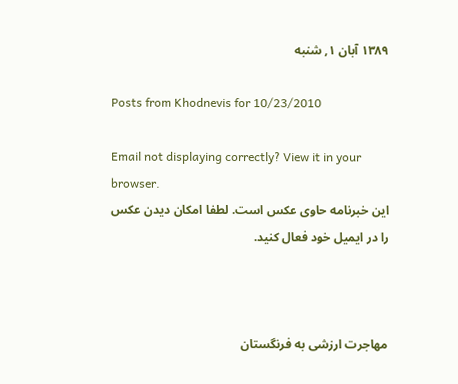۱۳۸۹ آبان ۱, شنبه

Posts from Khodnevis for 10/23/2010

Email not displaying correctly? View it in your browser.
این خبرنامه حاوی عکس است. لطفا امکان دیدن عکس را در ایمیل خود فعال کنید.



مهاجرت ارزشی به فرنگستان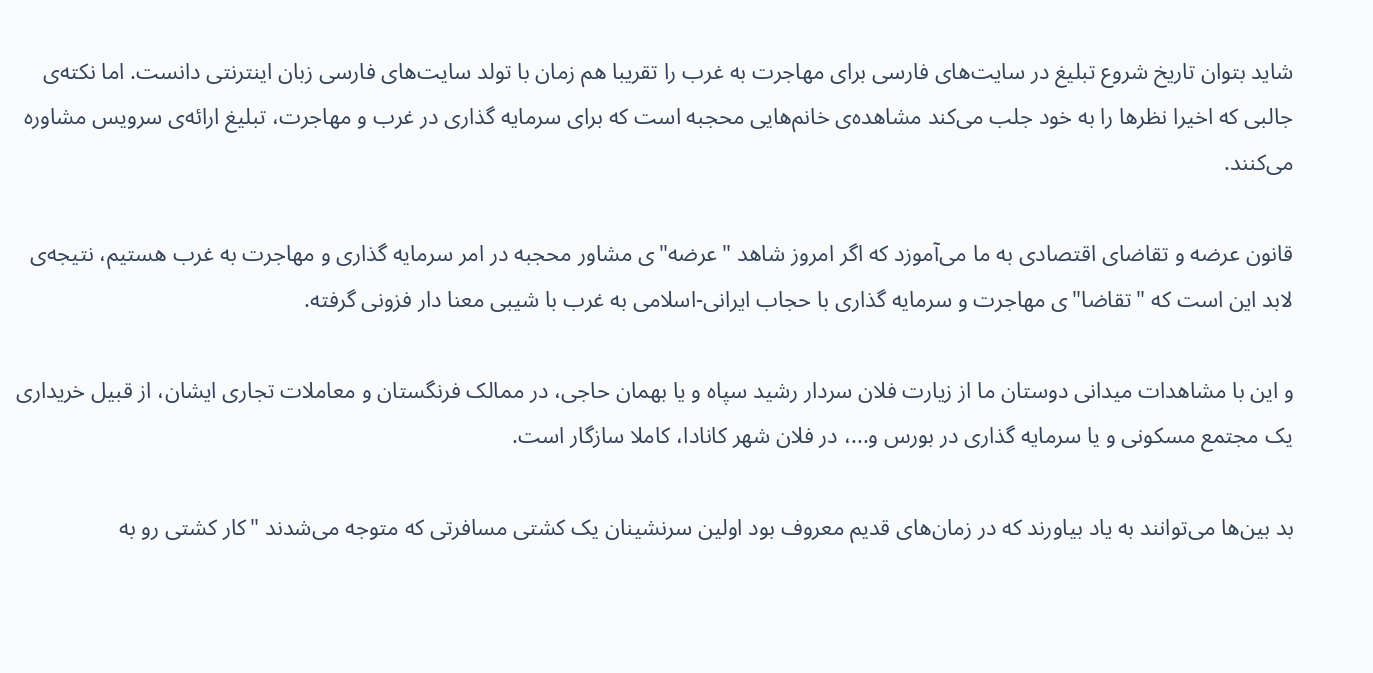شاید بتوان تاریخ شروع تبلیغ در سایت‌های فارسی برای مهاجرت به غرب را تقریبا هم زمان با تولد سایت‌های فارسی زبان اینترنتی دانست. اما نکته‌ی جالبی‌ که اخیرا نظر‌ها را به خود جلب می‌‌کند مشاهده‌ی خانم‌هایی‌ محجبه است که برای سرمایه گذاری در غرب و مهاجرت، تبلیغ ارائه‌ی سرویس مشاوره می‌‌کنند.

قانون عرضه و تقاضای اقتصادی به ما می‌‌آموزد که اگر امروز شاهد "عرضه"ی مشاور محجبه در امر سرمایه گذاری و مهاجرت به غرب هستیم، نتیجه‌ی لابد این است که "تقاضا"ی مهاجرت و سرمایه گذاری با حجاب ایرانی‌-اسلامی به غرب با شیبی معنا دار فزونی گرفته.

و این با مشاهدات میدانی دوستان ما از زیارت فلان سردار رشید سپاه و یا بهمان حاجی، در ممالک فرنگستان و معاملات تجاری ایشان، از قبیل خریداری یک مجتمع مسکونی و یا سرمایه گذاری در بورس و...، در فلان شهر کانادا، کاملا سازگار است.

بد بین‌ها می‌‌توانند به یاد بیاورند که در زمان‌های قدیم معروف بود اولین سرنشینان یک کشتی‌ مسافرتی‌ که متوجه می‌شدند "کار کشتی‌ رو به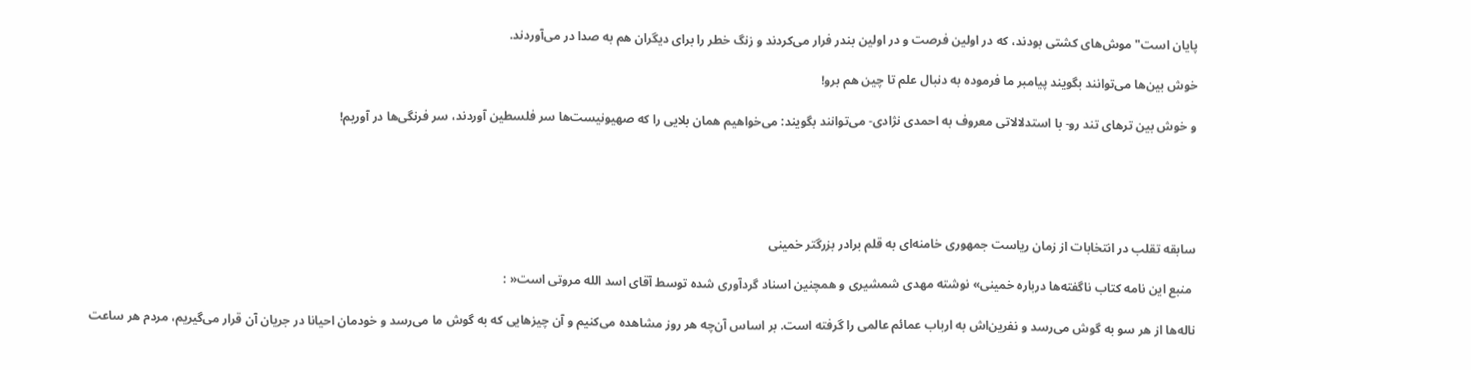پایان است" موش‌های کشتی‌ بودند، که در اولین فرصت و در اولین بندر فرار می‌‌کردند و زنگ خطر را برای دیگران هم به صدا در می‌‌آورد‌ند.

خوش بین‌ها می‌توانند بگویند پیامبر ما فرموده به دنبال علم تا چین هم برو!

و خوش بین ترهای تند رو- با استدلالاتی‌ معروف به احمدی نژادی- می‌‌توانند بگویند: می‌خواهیم همان بلایی‌ را که صهیونیست‌ها سر فلسطین آورد‌ند، سر فرنگی‌‌ها در آوریم!





سابقه تقلب در انتخابات از زمان ریاست جمهوری خامنه‌ای به قلم برادر بزرگتر خمینی

 منبع این نامه کتاب ناگفته‌ها درباره خمینی» نوشته مهدی شمشیری و همچنین اسناد گردآوری شده توسط آقای اسد الله مروتی است« :

ناله‌ها از هر سو به گوش می‌رسد و نفرین‌اش به ارباب عمائم عالمی را گرفته است. بر اساس آن‌چه هر روز مشاهده می‌کنیم و آن چیزهایی که به گوش ما می‌رسد و خودمان احیانا در جریان آن قرار می‌گیریم، مردم هر ساعت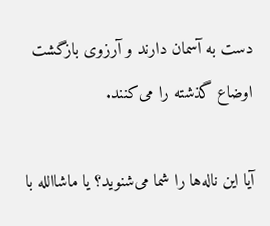دست به آسمان دارند و آرزوی بازگشت اوضاع گذشته را می‌کنند.

آیا این ناله‌ها را شما می‌شنوید؟ یا ماشاالله با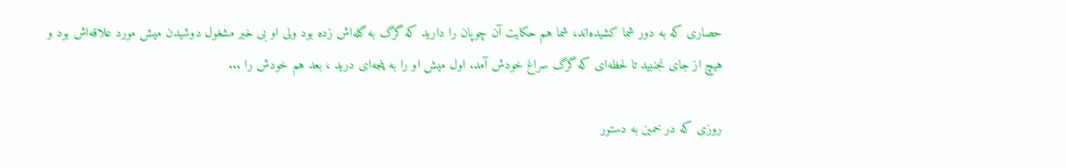حصاری که به دور شما کشیده‌اند، شما هم حکایت آن چوپان را دارید که گرگ به گله‌اش زده بود ولی او بی خبر مشغول دوشیدن میش مورد علاقه‌اش بود و هیچ از جای نجنبید تا لحظه‌ای که گرگ سراغ خودش آمد. اول میش او را به پنجه‌ای درید ، بعد هم خودش را ...

روزی که در خمین به دستور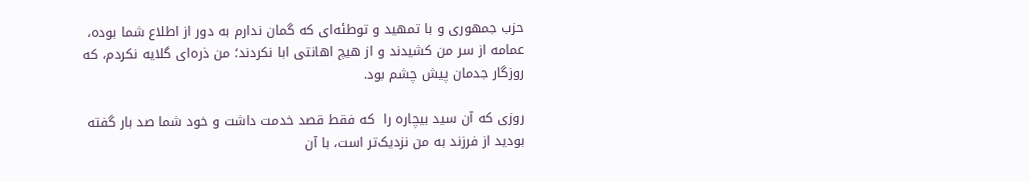حزب جمهوری و با تمهید و توطئه‌ای که گمان ندارم به دور از اطلاع شما بوده، عمامه از سر من کشیدند و از هیچ اهانتی ابا نکردند؛ من ذره‌ای گلایه نکردم، که روزگار جدمان پیش چشم بود.

روزی که آن سید بیچاره را  که فقط قصد خدمت داشت و خود شما صد بار گفته بودید از فرزند به من نزدیک‌تر است، با آن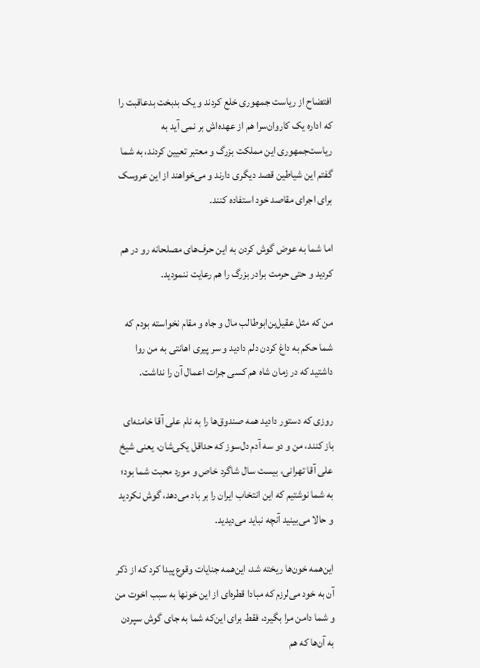افتضاح از ریاست جمهوری خلع کردند و یک بدبخت بدعاقبت را  که اداره یک کاروان‌سرا هم از عهده‌اش بر نمی آید به ریاست‌جمهوری این مملکت بزرگ و معتبر تعیین کردند، به شما گفتم این شیاطین قصد دیگری دارند و می‌خواهند از این عروسک برای اجرای مقاصد خود استفاده کنند.

اما شما به عوض گوش کردن به این حرف‌های مصلحانه رو در هم کردید و حتی حرمت برادر بزرگ را هم رعایت ننمودید.

من که مثل عقیل‌بن‌ابوطالب مال و جاه و مقام نخواسته بودم که شما حکم به داغ کردن دلم دادید و سر پیری اهانتی به من روا داشتید که در زمان شاه هم کسی جرات اعمال آن را نداشت.

روزی که دستور دادید همه صندوق‌ها را به نام علی آقا خامنه‌ای باز کنند، من و دو سه آدم دل‌سوز که حداقل یکی‌شان، یعنی شیخ علی آقا تهرانی، بیست سال شاگرد خاص و مورد محبت شما بود؛ به شما نوشتیم که این انتخاب ایران را بر باد می‌دهد، گوش نکردید و حالا می‌بینید آنچه نباید می‌دیدید.

این‌همه خون‌ها ریخته شد، این‌همه جنایات وقوع پیدا کرد که از ذکر آن به خود می‌لرزم که مبادا قطره‌ای از این خونها به سبب اخوت من و شما دامن مرا بگیرد، فقط برای این‌که شما به جای گوش سپردن به آن‌ها که هم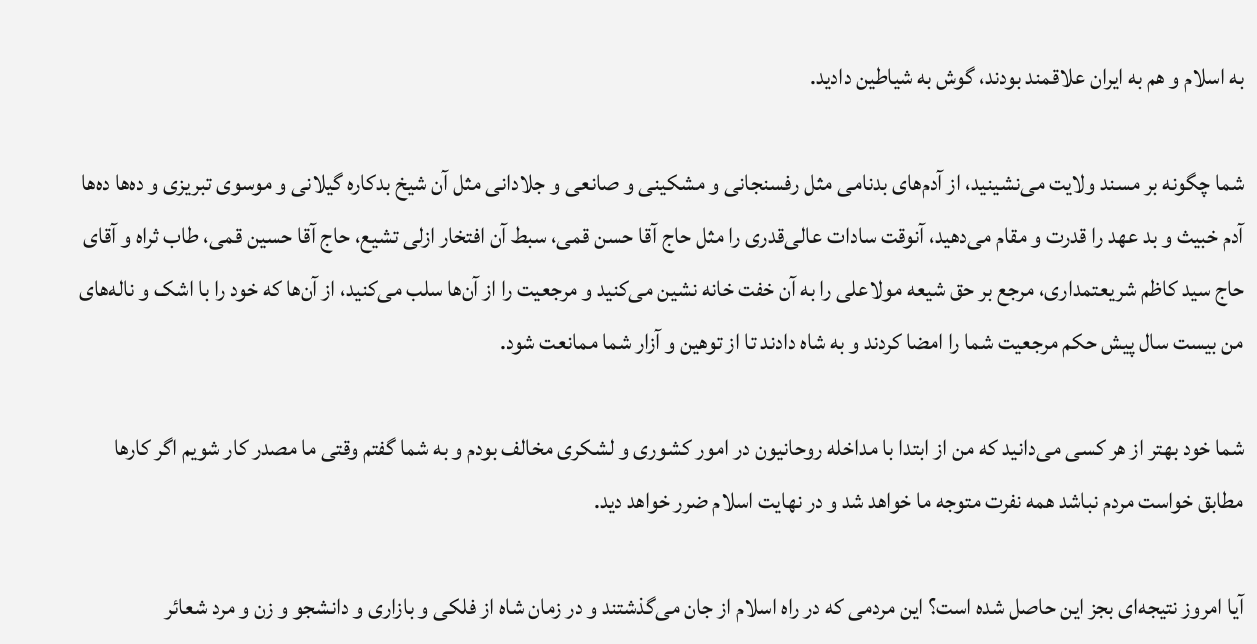به اسلام و هم به ایران علاقمند بودند، گوش به شیاطین دادید.

شما چگونه بر مسند ولایت می‌نشینید، از آدم‌های بدنامی مثل رفسنجانی و مشکینی و صانعی و جلادانی مثل آن شیخ بدکاره گیلانی و موسوی تبریزی و ده‌ها ده‌ها آدم خبیث و بد عهد را قدرت و مقام می‌دهید، آنوقت سادات عالی‌قدری را مثل حاج آقا حسن قمی، سبط آن افتخار ازلی تشیع، حاج آقا حسین قمی، طاب ثراه و آقای حاج سید کاظم شریعتمداری، مرجع بر حق شیعه مولاعلی را به آن خفت خانه نشین می‌کنید و مرجعیت را از آن‌ها سلب می‌کنید، از آن‌ها که خود را با اشک و ناله‌های من بیست سال پیش حکم مرجعیت شما را امضا کردند و به شاه دادند تا از توهین و آزار شما ممانعت شود.

شما خود بهتر از هر کسی می‌دانید که من از ابتدا با مداخله روحانیون در امور کشوری و لشکری مخالف بودم و به شما گفتم وقتی ما مصدر کار شویم اگر کارها مطابق خواست مردم نباشد همه نفرت متوجه ما خواهد شد و در نهایت اسلام ضرر خواهد دید.

آیا امروز نتیجه‌ای بجز این حاصل شده است؟ این مردمی که در راه اسلام از جان می‌گذشتند و در زمان شاه از فلکی و بازاری و دانشجو و زن و مرد شعائر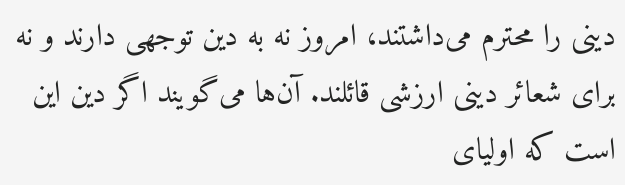دینی را محترم می‌داشتند، امروز نه به دین توجهی دارند و نه برای شعائر دینی ارزشی قائلند. آن‌ها می‌گویند اگر دین این است که اولیای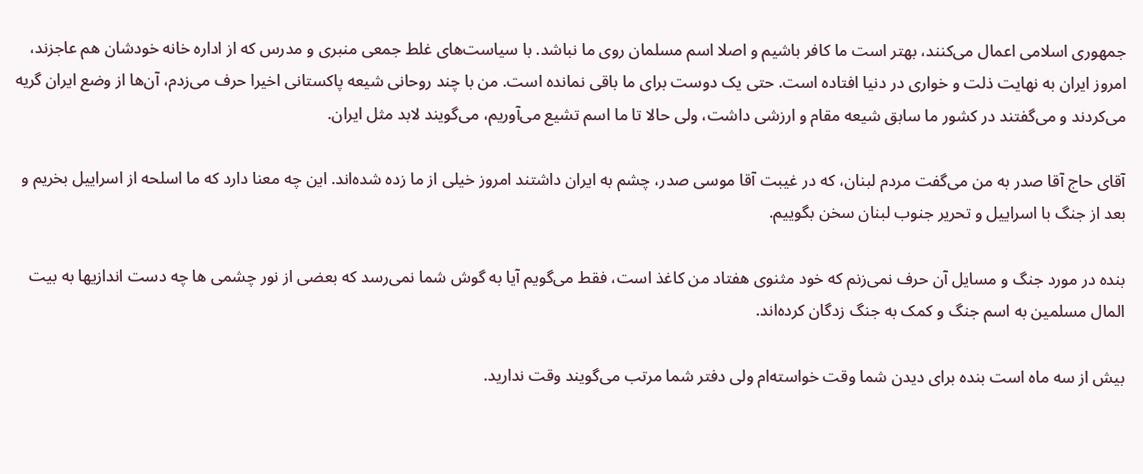جمهوری اسلامی اعمال می‌کنند، بهتر است ما کافر باشیم و اصلا اسم مسلمان روی ما نباشد. با سیاست‌های غلط جمعی منبری و مدرس که از اداره خانه خودشان هم عاجزند، امروز ایران به نهایت ذلت و خواری در دنیا افتاده است. حتی یک دوست برای ما باقی نمانده است. من با چند روحانی شیعه پاکستانی اخیرا حرف می‌زدم، آن‌ها از وضع ایران گریه می‌کردند و می‌گفتند در کشور ما سابق شیعه مقام و ارزشی داشت، ولی حالا تا ما اسم تشیع می‌آوریم، می‌گویند لابد مثل ایران.

آقای حاج آقا صدر به من می‌گفت مردم لبنان، که در غیبت آقا موسی صدر، چشم به ایران داشتند امروز خیلی از ما زده شده‌اند. این چه معنا دارد که ما اسلحه از اسراییل بخریم و بعد از جنگ با اسراییل و تحریر جنوب لبنان سخن بگوییم.

بنده در مورد جنگ و مسایل آن حرف نمی‌زنم که خود مثنوی هفتاد من کاغذ است، فقط می‌گویم آیا به گوش شما نمی‌رسد که بعضی از نور چشمی ها چه دست اندازیها به بیت المال مسلمین به اسم جنگ و کمک به جنگ زدگان کرده‌اند.

بیش از سه ماه است بنده برای دیدن شما وقت خواسته‌ام ولی دفتر شما مرتب می‌گویند وقت ندارید.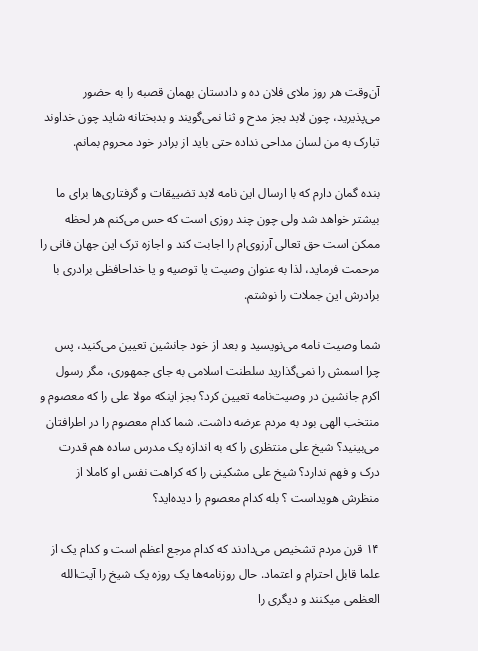آن‌وقت هر روز ملای فلان ده و دادستان بهمان قصبه را به حضور می‌پذیرید، چون لابد بجز مدح و ثنا نمی‌گویند و بدبختانه شاید چون خداوند تبارک به من لسان مداحی نداده حتی باید از برادر خود محروم بمانم.

بنده گمان دارم که با ارسال این نامه لابد تضییقات و گرفتاری‌ها برای ما بیشتر خواهد شد ولی چون چند روزی است که حس می‌کنم هر لحظه ممکن است حق تعالی آرزوی‌ام را اجابت کند و اجازه ترک این جهان فانی را مرحمت فرماید، لذا به عنوان وصیت یا توصیه و یا خداحافظی برادری با برادرش این جملات را نوشتم.

شما وصیت نامه می‌نویسید و بعد از خود جانشین تعیین می‌کنید، پس چرا اسمش را نمی‌گذارید سلطنت اسلامی به جای جمهوری، مگر رسول اکرم جانشین در وصیت‌نامه تعیین کرد؟ بجز اینکه مولا علی را که معصوم و منتخب الهی بود به مردم عرضه داشت. شما کدام معصوم را در اطرافتان می‌بینید؟ شیخ علی منتظری را که به اندازه یک مدرس ساده هم قدرت درک و فهم ندارد؟ شیخ علی مشکینی را که کراهت نفس او کاملا از منظرش هویداست ؟ بله کدام معصوم را دیده‌اید؟

۱۴ قرن مردم تشخیص می‌دادند که کدام مرجع اعظم است و کدام یک از علما قابل احترام و اعتماد. حال روزنامه‌ها یک روزه یک شیخ را آیت‌الله العظمی میکنند و دیگری را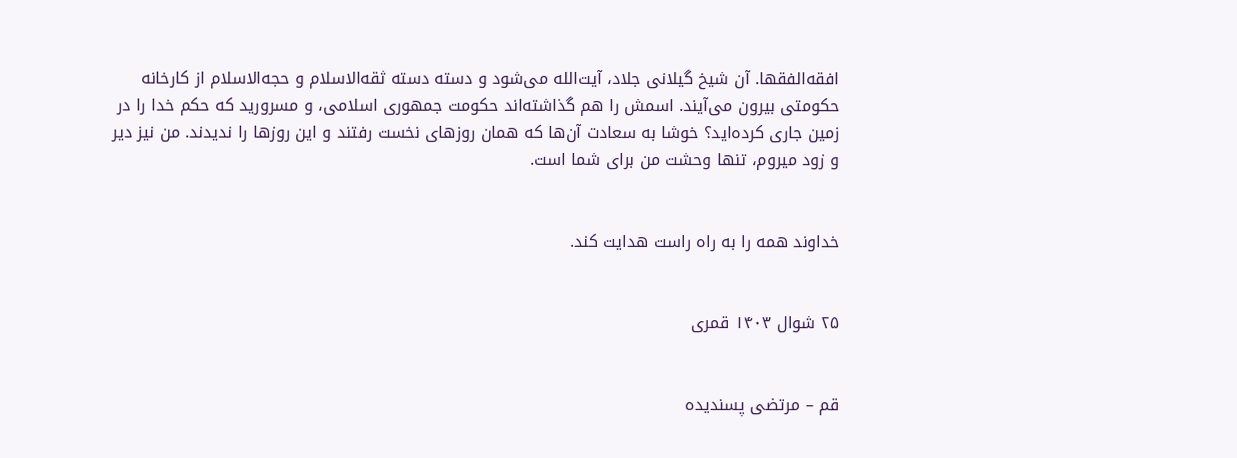افقه‌الفقها. آن شیخ گیلانی جلاد، آیت‌الله می‌شود و دسته دسته ثقه‌الاسلام و حجه‌الاسلام از کارخانه حکومتی بیرون می‌آیند. اسمش را هم گذاشته‌اند حکومت جمهوری اسلامی، و مسرورید که حکم خدا را در زمین جاری کرده‌اید؟ خوشا به سعادت آن‌ها که همان روزهای نخست رفتند و این روزها را ندیدند. من نیز دیر و زود میروم، تنها وحشت من برای شما است.


خداوند همه را به راه راست هدایت کند.


۲۵ شوال ۱۴۰۳ قمری


قم – مرتضی پسندیده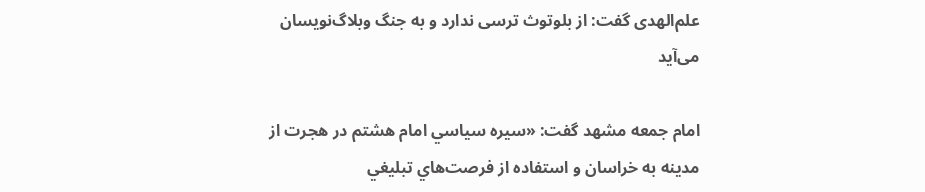علم‌الهدی گفت: از بلوتوث ترسی ندارد و به جنگ وبلاگ‌نویسان می‌آید

امام جمعه مشهد گفت: «سيره سياسي امام هشتم در هجرت از مدينه به خراسان و استفاده از فرصت‌هاي تبليغي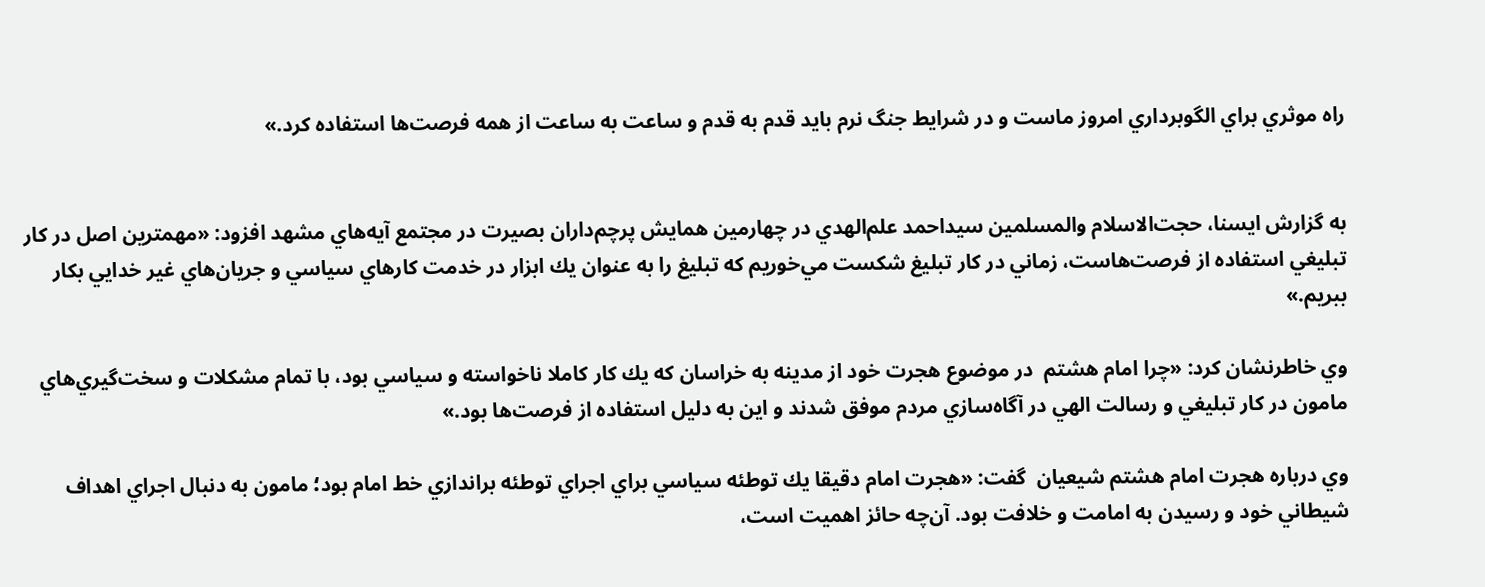راه موثري براي الگوبرداري امروز ماست و در شرايط جنگ نرم بايد قدم به قدم و ساعت به ساعت از همه فرصت‌ها استفاده كرد.»


به گزارش ايسنا، حجت‌الاسلام والمسلمين سيداحمد علم‌الهدي در چهارمين همايش پرچم‌داران بصيرت در مجتمع آيه‌هاي مشهد افزود: «مهمترين اصل در كار تبليغي استفاده از فرصت‌هاست، زماني در كار تبليغ شكست مي‌خوريم كه تبليغ را به عنوان يك ابزار در خدمت كارهاي سياسي و جريان‌هاي غير خدايي بكار ببريم.»

وي خاطرنشان كرد: «چرا امام هشتم  در موضوع هجرت خود از مدينه به خراسان كه يك كار كاملا ناخواسته و سياسي بود، با تمام مشكلات و سخت‌گيري‌هاي مامون در كار تبليغي و رسالت الهي در آگاه‌سازي مردم موفق شدند و اين به دليل استفاده از فرصت‌ها بود.»

وي درباره هجرت امام هشتم شیعیان  گفت: «هجرت امام دقيقا يك توطئه سياسي براي اجراي توطئه‌ براندازي خط امام بود؛ مامون به دنبال اجراي اهداف شيطاني خود و رسيدن به امامت و خلافت بود. آن‌چه حائز اهميت است،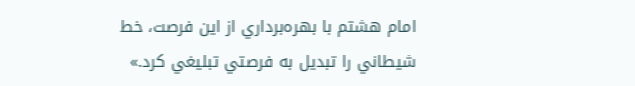امام هشتم با بهره‌برداري از اين فرصت، خط شيطاني را تبديل به فرصتي تبليغي كرد.»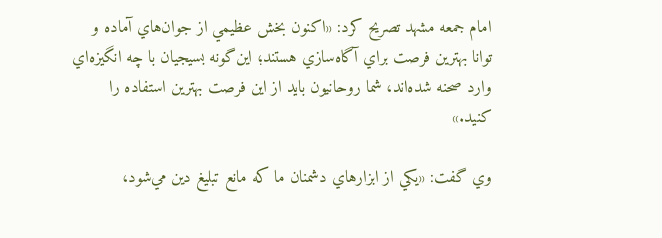امام جمعه مشهد تصريح كرد: «اكنون بخش عظيمي از جوان‌هاي آماده و توانا بهترين فرصت براي آگاه‌سازي هستند؛ اين‌گونه بسيجيان با چه انگيزه‌اي وارد صحنه شده‌اند، شما روحانيون بايد از اين فرصت بهترين استفاده را كنيد.»

وي گفت: «يكي از ابزارهاي دشمنان ما كه مانع تبليغ دين مي‌شود،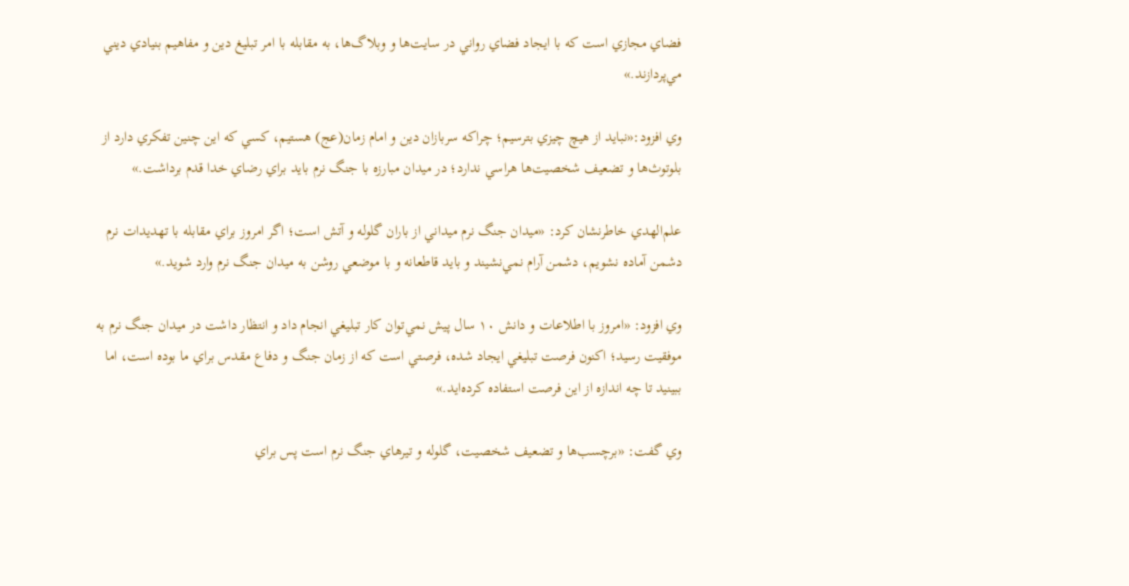فضاي مجازي است كه با ايجاد فضاي رواني در سايت‌ها و وبلاگ‌ها، به مقابله با امر تبليغ دين و مفاهيم بنيادي ديني مي‌پردازند.»

وي افزود:«نبايد از هيچ چيزي بترسيم؛ چراكه سربازان دين و امام زمان(عج) هستيم، كسي كه اين چنين تفكري دارد از بلوتوث‌ها و تضعيف شخصيت‌ها هراسي ندارد؛ در ميدان مبارزه با جنگ نرم بايد براي رضاي خدا قدم برداشت.»

علم‌الهدي خاطرنشان كرد: «ميدان جنگ نرم ميداني از باران گلوله و آتش است؛ اگر امروز براي مقابله با تهديدات نرم دشمن آماده نشويم، دشمن آرام نمي‌نشيند و بايد قاطعانه و با موضعي روشن به ميدان جنگ نرم وارد شويد.»

وي افزود: «امروز با اطلاعات و دانش ۱۰ سال پيش نمي‌توان كار تبليغي انجام داد و انتظار داشت در ميدان جنگ نرم به موفقيت رسيد؛ اكنون فرصت تبليغي ايجاد شده، فرصتي است كه از زمان جنگ و دفاع مقدس براي ما بوده است، اما ببينيد تا چه اندازه از اين فرصت استفاده كرده‌ايد.»

وي گفت: «برچسب‌ها و تضعيف‌ شخصيت، گلوله و تيرهاي جنگ نرم است پس براي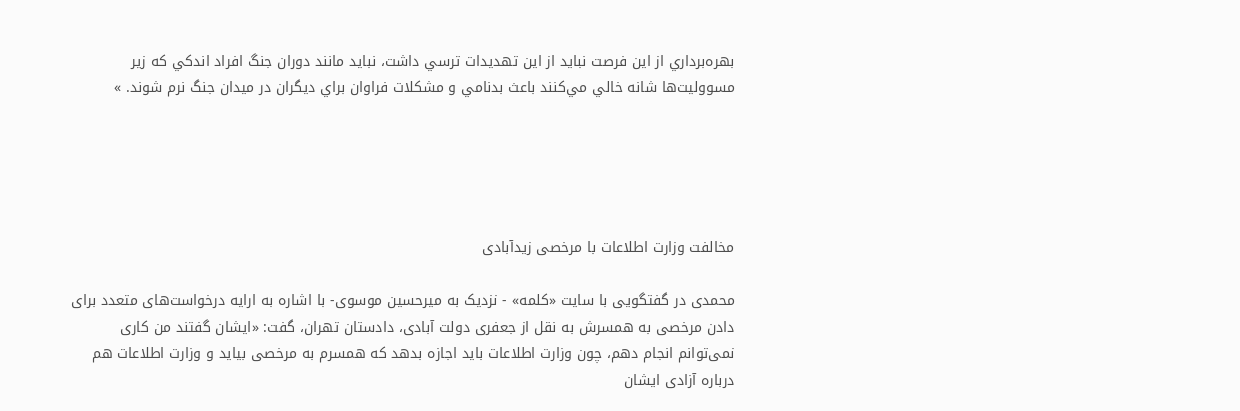بهره‌برداري از اين فرصت نبايد از اين تهديدات ترسي داشت، نبايد مانند دوران جنگ افراد اندكي كه زير مسووليت‌ها شانه خالي مي‌كنند باعث بدنامي و مشكلات فراوان براي ديگران در ميدان جنگ نرم شوند. »





مخالفت وزارت اطلاعات با مرخصی زیدآبادی

محمدی در گفتگویی با سایت «کلمه» - نزدیک به میرحسین موسوی- با اشاره به ارایه درخواست‌های متعدد برای دادن مرخصی به همسرش به نقل از جعفری دولت آبادی، دادستان تهران، گفت: «ایشان گفتند من کاری نمی‌توانم انجام دهم، چون وزارت اطلاعات باید اجازه بدهد که همسرم به مرخصی بیاید و وزارت اطلاعات هم درباره آزادی ایشان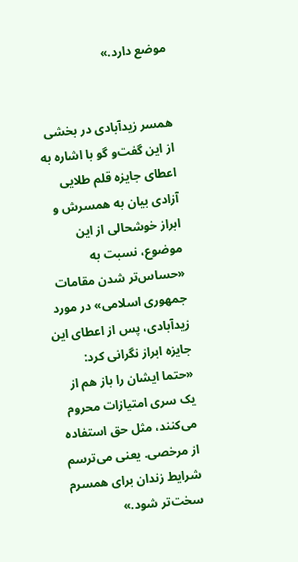موضع دارد.»


همسر زیدآبادی در بخشی از این گفت‌و گو با اشاره به اعطای جایزه قلم طلایی آزادی بیان به همسرش و ابراز خوشحالی از این موضوع، نسبت به «حساس‌تر شدن مقامات جمهوری اسلامی» در مورد زیدآبادی، پس از اعطای این جایزه ابراز نگرانی کرد: «حتما ایشان را باز هم از یک سری امتیازات محروم می‌کنند، مثل حق استفاده از مرخصی. یعنی می‌ترسم شرایط زندان برای همسرم سخت‌تر شود.»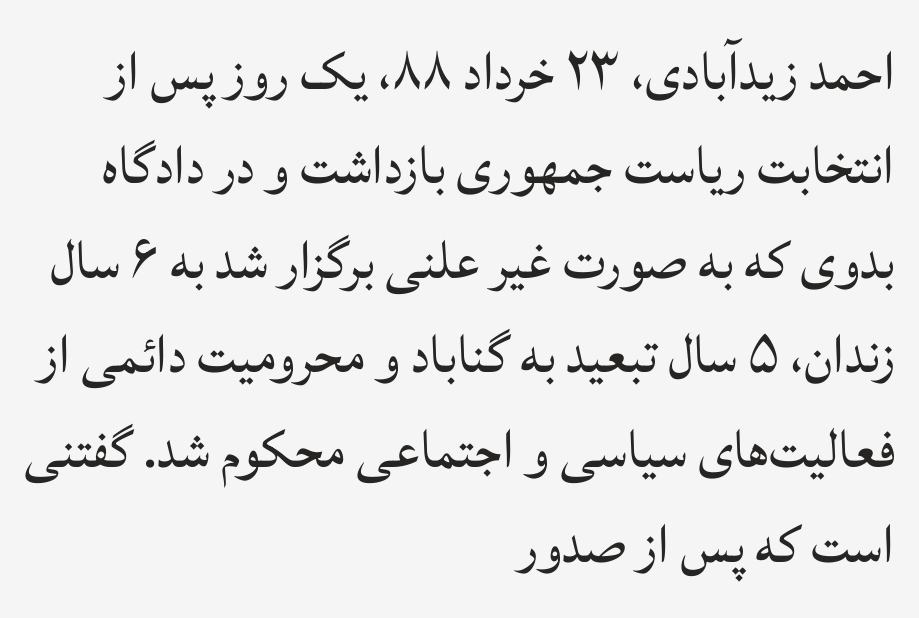احمد زیدآبادی، ۲۳ خرداد ۸۸، یک روز پس از انتخابت ریاست جمهوری بازداشت و در دادگاه بدوی که به صورت غیر علنی برگزار شد به ۶ سال زندان، ۵ سال تبعید به گناباد و محرومیت دائمی از فعالیت‌های سیاسی و اجتماعی محکوم شد. گفتنی است که پس از صدور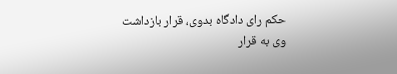حکم رای دادگاه بدوی، قرار بازداشت وی به قرار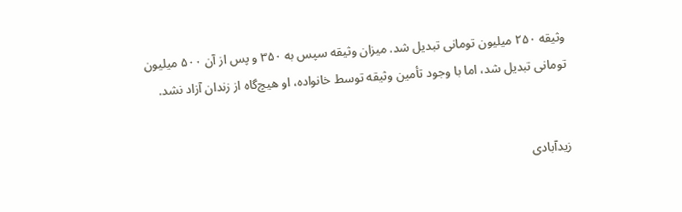وثیقه ۲۵۰ میلیون تومانی تبدیل شد. میزان وثیقه سپس به ۳۵۰ و پس از آن ۵۰۰ میلیون تومانی تبدیل شد، اما با وجود تأمین وثیقه توسط خانواده، او هیچ‌گاه از زندان آزاد نشد.


زیدآبادی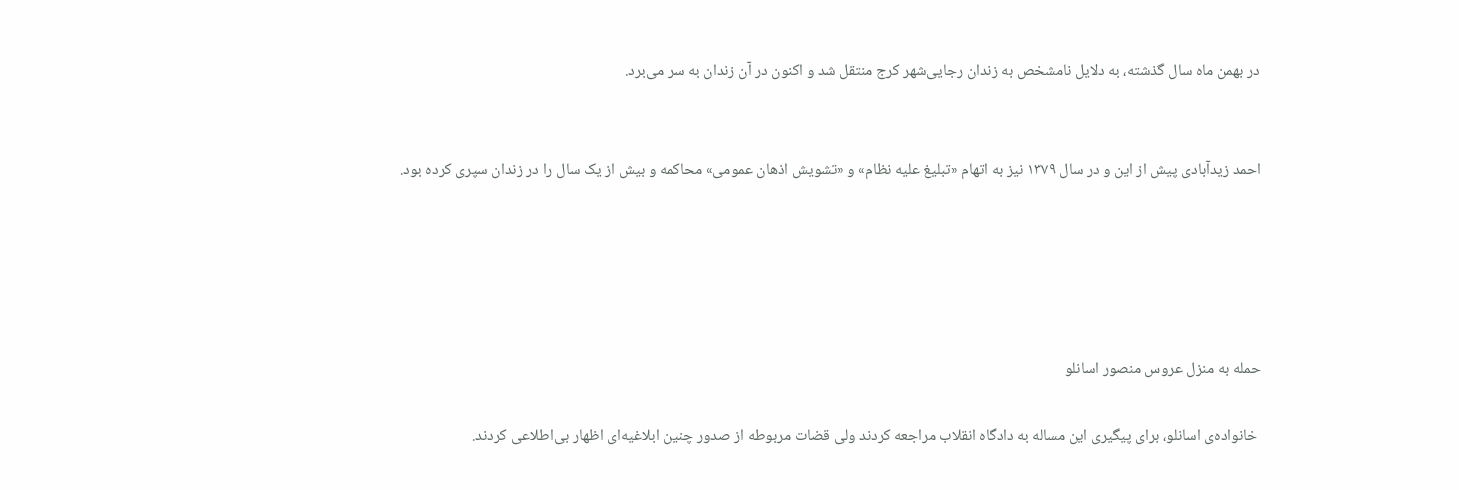در بهمن ماه سال گذشته، به دلایل نامشخص به زندان رجایی‌شهر کرج منتقل شد و اکنون در آن زندان به سر می‌برد.


احمد زیدآبادی پیش از این و در سال ۱۳۷۹ نیز به اتهام «تبلیغ علیه نظام» و «تشویش اذهان عمومی» محاکمه و بیش از یک سال را در زندان سپری کرده بود.





حمله به منزل عروس منصور اسانلو

 خانواده‌ی اسانلو، برای پیگیری این مساله به دادگاه انقلاب مراجعه کردند ولی قضات مربوطه از صدور چنین ابلاغیه‌ای اظهار بی‌اطلاعی کردند.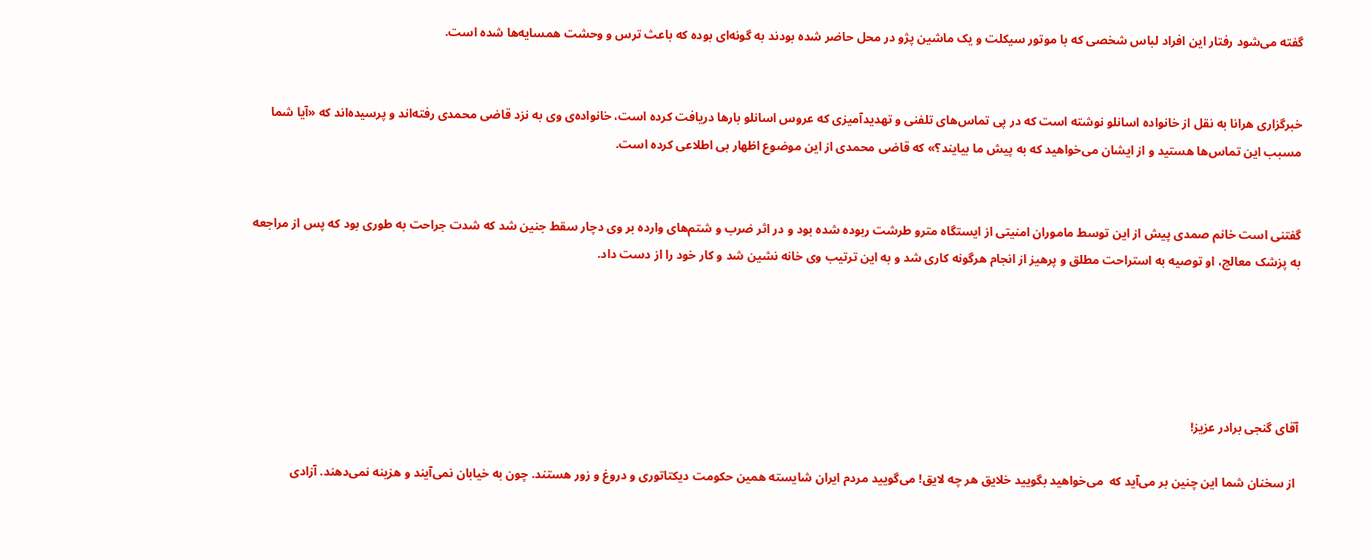گفته می‌شود رفتار این افراد لباس شخصی که با موتور سیکلت و یک ماشین پژو در محل حاضر شده بودند به گونه‌ای بوده که باعث ترس و وحشت همسایه‌ها شده است.


خبرگزاری هرانا به نقل از خانواده اسانلو نوشته است که در پی تماس‌های تلفنی و تهدید‌آمیزی که عروس اسانلو بارها دریافت کرده است، خانواده‌ی وی به نزد قاضی محمدی رفته‌اند و پرسیده‌اند که «آیا شما مسبب این تماس‌ها هستید و از ایشان می‌خواهید که به پیش ما بیایند؟» که قاضی محمدی از این موضوع اظهار بی اطلاعی کرده است.


گفتنی است خانم صمدی پیش از این توسط ماموران امنیتی از ایستگاه مترو طرشت ربوده شده بود و در اثر ضرب و شتم‌های وارده بر وی دچار سقط جنین شد که شدت جراحت به طوری بود که پس از مراجعه به پزشک معالج، او توصیه به استراحت مطلق و پرهیز از انجام هرگونه کاری شد و به این ترتیب وی خانه نشین شد و کار خود را از دست داد.





آقای گنجی برادر عزیز!

 از سخنان شما این چنین بر می‌آید که  می‌خواهید بگویید خلایق هر چه لایق! می‌گویید مردم ایران شایسته همین حکومت دیکتاتوری و دروغ و زور هستند. چون به خیابان نمی‌آیند و هزینه نمی‌دهند. آزادی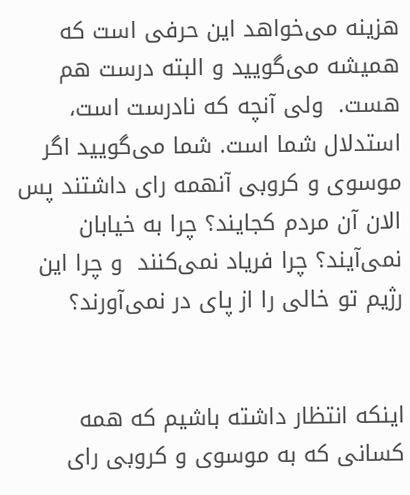هزینه می‌خواهد این حرفی است که همیشه می‌گویید و البته درست هم هست.  ولی آنچه که نادرست است، استدلال شما است. شما می‌گویید اگر موسوی و کروبی آنهمه رای داشتند پس الان آن مردم کجایند؟ چرا به خیابان نمی‌آیند؟ چرا فریاد نمی‌کنند  و چرا این رژیم تو خالی را از پای در نمی‌آورند؟


اینکه انتظار داشته باشیم که همه کسانی که به موسوی و کروبی رای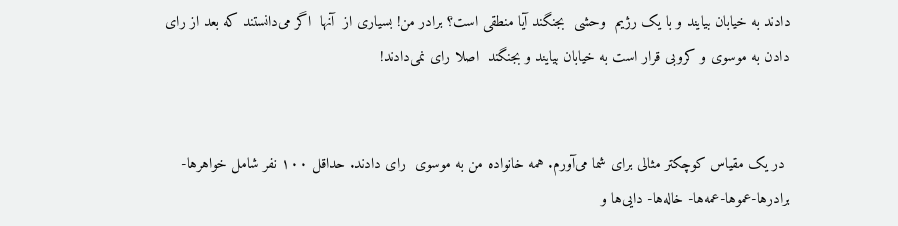دادند به خیابان بیایند و با یک رژیم  وحشی  بجنگند آیا منطقی است؟ برادر من! بسیاری از  آنها  اگر می‌دانستند که بعد از رای دادن به موسوی و کروبی قرار است به خیابان بیایند و بجنگند  اصلا رای نمی‌دادند!


 در یک مقیاس کوچکتر مثالی برای شما می‌آورم. همه خانواده من به موسوی  رای دادند. حداقل ۱۰۰ نفر شامل خواهرها-برادرها-عموها-عمه‌ها- خاله‌ها- دایی‌ها و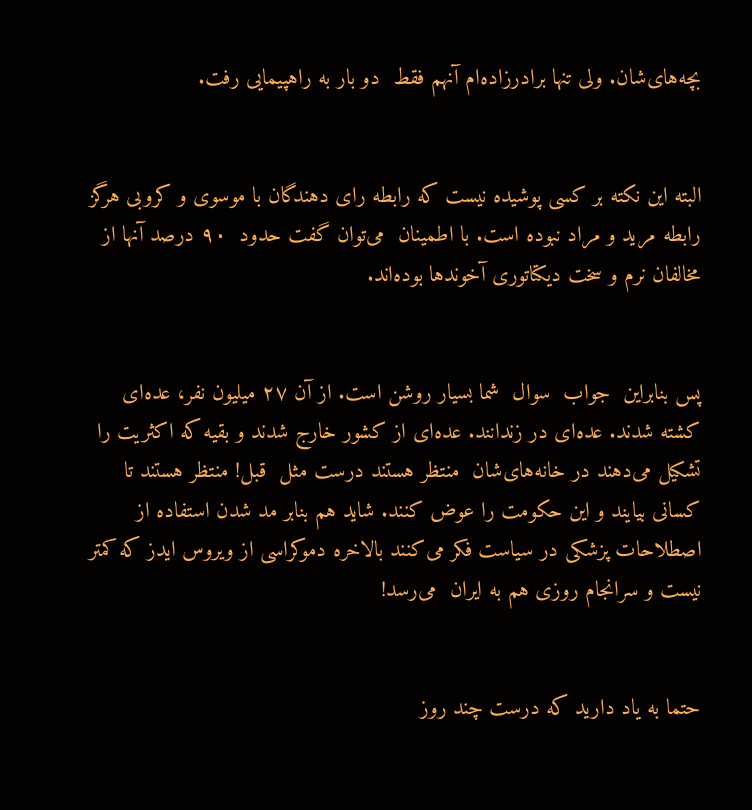بچه‌های‌شان. ولی تنها برادرزاده‌ام آنهم فقط  دو بار به راهپیمایی رفت.


البته این نکته بر کسی پوشیده نیست که رابطه رای دهندگان با موسوی و کروبی هرگز رابطه مرید و مراد نبوده است. با اطمینان  می‌توان گفت حدود  ۹۰ درصد آنها از مخالفان نرم و سخت دیکتاتوری آخوندها بوده‌اند.


پس بنابراین  جواب  سوال  شما بسیار روشن است. از آن ۲۷ میلیون نفر، عده‌ای کشته شدند. عده‌ای در زندانند. عده‌ای از کشور خارج شدند و بقیه که اکثریت را تشکیل می‌دهند در خانه‌های‌شان  منتظر هستند درست مثل  قبل! منتظر هستند تا کسانی بیایند و این حکومت را عوض کنند. شاید هم بنابر مد شدن استفاده از اصطلاحات پزشکی در سیاست فکر می‌کنند بالاخره دموکراسی از ویروس ایدز که کمتر نیست و سرانجام روزی هم به ایران  می‌رسد!


حتما به یاد دارید که درست چند روز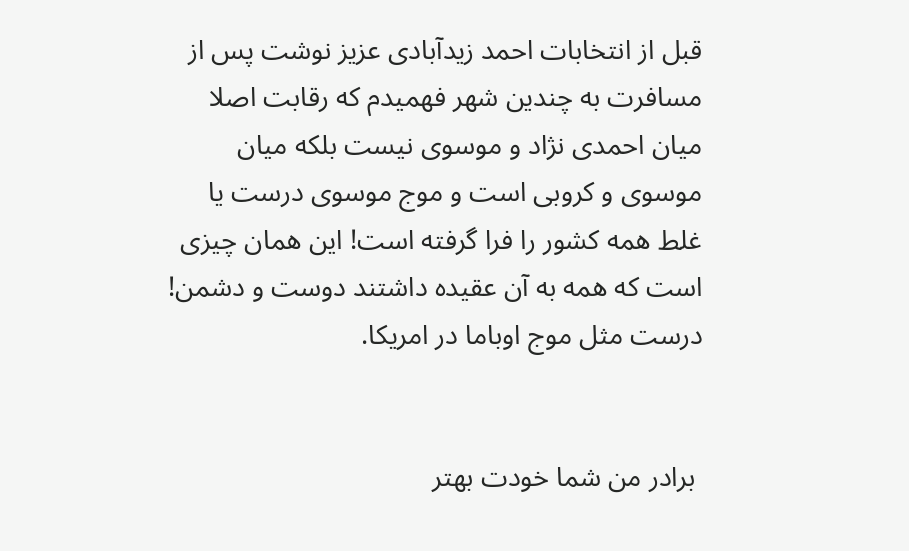قبل از انتخابات احمد زیدآبادی عزیز نوشت پس از مسافرت به چندین شهر فهمیدم که رقابت اصلا میان احمدی نژاد و موسوی نیست بلکه میان موسوی و کروبی است و موج موسوی درست یا غلط همه کشور را فرا گرفته است! این همان چیزی است که همه به آن عقیده داشتند دوست و دشمن! درست مثل موج اوباما در امریکا.


 برادر من شما خودت بهتر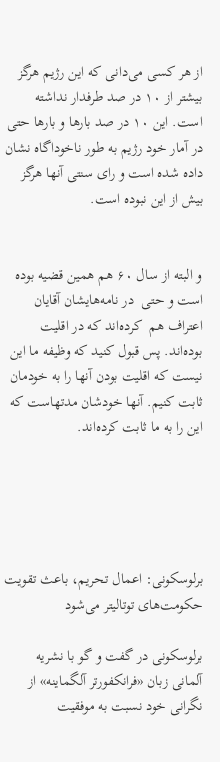از هر کسی می‌دانی که این رژیم هرگز بیشتر از ۱۰ در صد طرفدار نداشته است. این ۱۰ در صد بارها و بارها حتی در آمار خود رژیم به طور ناخوداگاه نشان داده شده است و رای سنتی آنها هرگز بیش از این نبوده است.


و البته از سال ۶۰ هم همین قضیه بوده است و حتی  در نامه‌هایشان آقایان اعتراف هم  کرده‌اند که در اقلیت بوده‌اند. پس قبول کنید که وظیفه ما این نیست که اقلیت بودن آنها را به خودمان ثابت کنیم. آنها خودشان مدتهاست که این را به ما ثابت کرده‌اند.





برلوسکونی: اعمال تحریم، باعث تقویت حکومت‌های توتالیتر می‌شود

برلوسکونی در گفت و گو با نشریه آلمانی زبان «فرانکفورتر آلگماینه» از نگرانی خود نسبت به موفقیت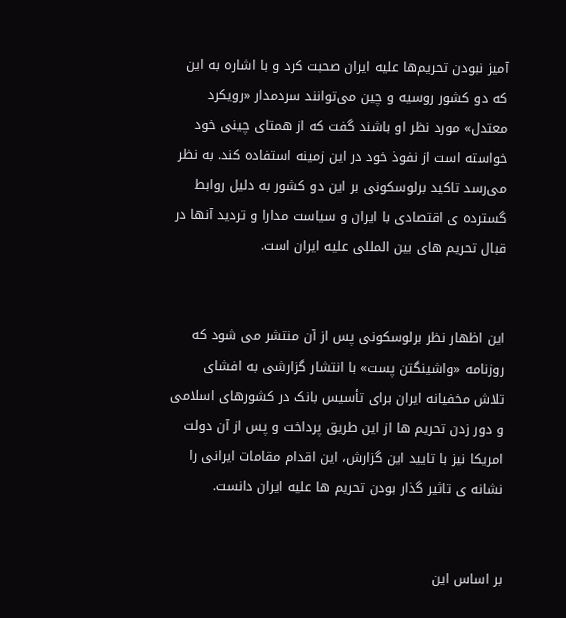آمیز نبودن تحریم‌ها علیه ایران صحبت کرد و با اشاره به این که دو کشور روسیه و چین می‌توانند سردمدار «رویکرد معتدل» مورد نظر او باشند گفت که از همتای چینی خود خواسته است از نفوذ خود در این زمینه استفاده کند. به نظر می‌رسد تاکید برلوسکونی بر این دو کشور به دلیل روابط گسترده ی اقتصادی با ایران و سیاست مدارا و تردید آنها در قبال تحریم های بین المللی علیه ایران است.


این اظهار نظر برلوسکونی پس از آن منتشر می شود که روزنامه «واشینگتن ‌پست» با انتشار گزارشی به افشای تلاش مخفیانه ایران برای تأسیس بانک‌ در کشورهای اسلامی و دور زدن تحریم ها از این طریق پرداخت و پس از آن دولت امریکا نیز با تایید این گزارش، این اقدام مقامات ایرانی را نشانه ی تاثیر گذار بودن تحریم ها علیه ایران دانست.


بر اساس این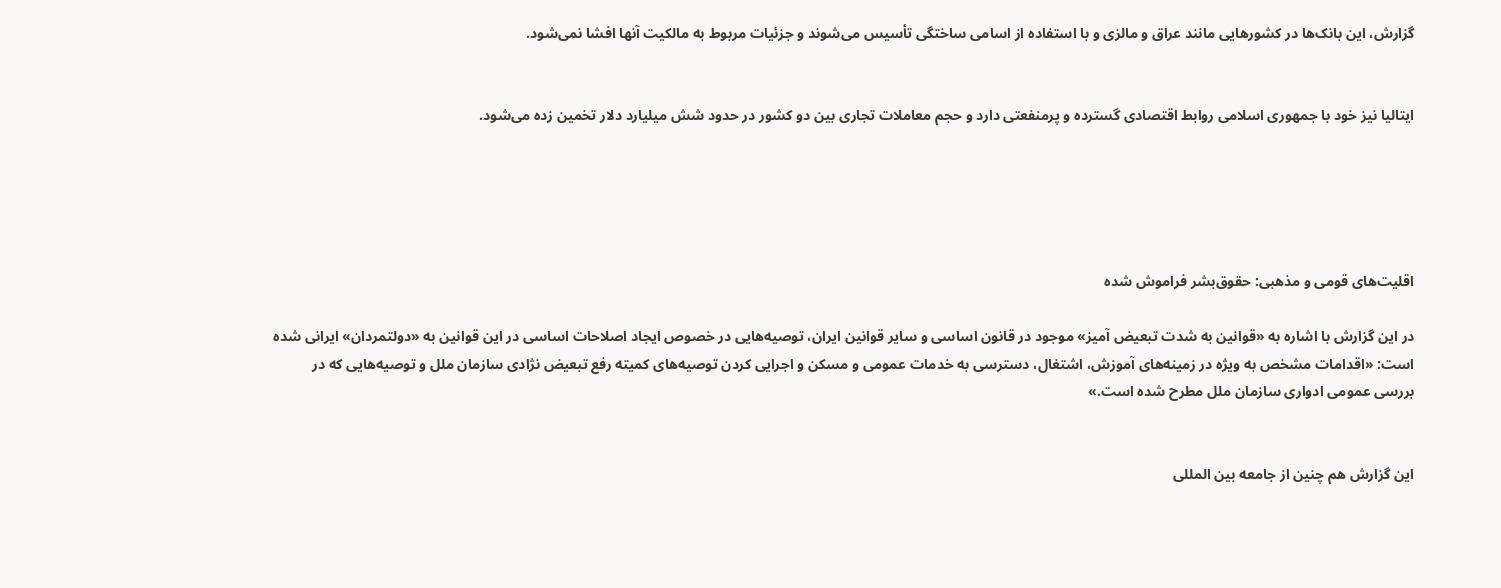گزارش، این بانک‌ها در کشورهایی مانند عراق و مالزی و با استفاده از اسامی ساختگی تأسیس می‌شوند و جزئیات مربوط به مالکیت آنها افشا نمی‌شود.


ایتالیا نیز خود با جمهوری اسلامی روابط اقتصادی گسترده و پرمنفعتی دارد و حجم معاملات تجاری بين دو کشور در حدود شش ميليارد دلار تخمین زده می‌شود.





اقلیت‌های قومی و مذهبی: حقوق‌بشر فراموش شده

در این گزارش با اشاره به «قوانين به شدت تبعيض آميز» موجود در قانون اساسی و سایر قوانین ایران، توصیه‌هایی در خصوص ایجاد اصلاحات اساسی در این قوانین به «دولتمردان» ایرانی شده است: «اقدامات مشخص به ويژه در زمينه‌های آموزش، اشتغال، دسترسی به خدمات عمومی و مسکن و اجرایی کردن توصيه‌های کميته رفع تبعيض نژادی سازمان ملل و توصيه‌هايی که در بررسی عمومی ادواری سازمان ملل مطرح شده است.»


این گزارش هم چنین از جامعه بين المللی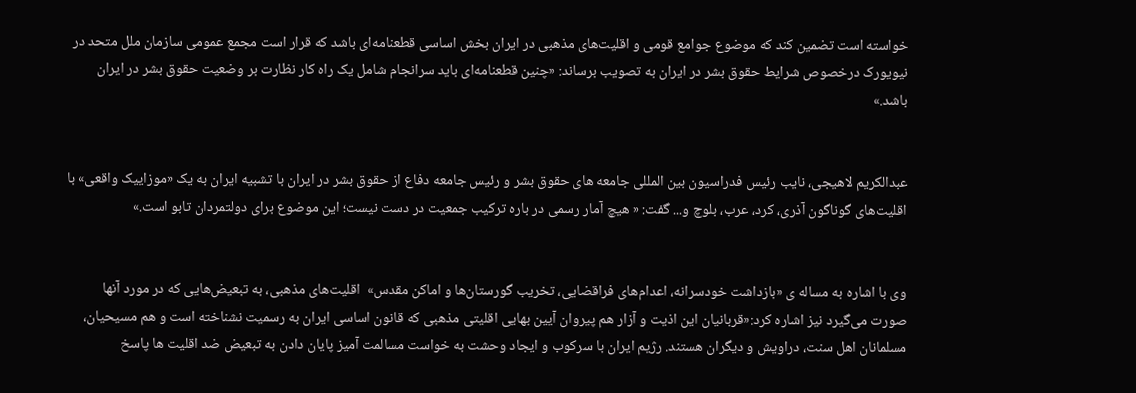خواسته است تضمين کند که موضوع جوامع قومی و اقليت‌های مذهبی در ايران بخش اساسی قطعنامه‌ای باشد که قرار است مجمع عمومی سازمان ملل متحد در نيويورک درخصوص شرايط حقوق بشر در ايران به تصويب برساند: «چنين قطعنامه‌ای بايد سرانجام شامل يک راه کار نظارت بر وضعيت حقوق بشر در ايران باشد.»


عبدالکريم لاهيجی، نايب رئيس فدراسيون بين المللی جامعه های حقوق بشر و رئيس جامعه دفاع از حقوق بشر در ایران با تشبیه ایران به یک «موزاییک واقعی» با اقلیت‌های گوناگون آذری، کرد، عرب، بلوچ و... گفت: « هيچ آمار رسمی در باره ترکيب جمعيت در دست نيست؛ اين موضوع برای دولتمردان تابو است.»


وی با اشاره به مساله ی «بازداشت خودسرانه، اعدام‌های فراقضايی، تخريب گورستان‌ها و اماکن مقدس»  اقلیت‌های مذهبی، به تبعیض‌هایی که در مورد آنها صورت می‌گیرد نیز اشاره کرد:«قربانيان اين اذيت و آزار هم پيروان آيين بهايی اقليتی مذهبی که قانون اساسی ايران به رسميت نشناخته است و هم مسيحيان، مسلمانان اهل سنت، دراويش و ديگران هستند. رژيم ايران با سرکوب و ايجاد وحشت به خواست مسالمت آميز پايان دادن به تبعيض ضد اقليت ها پاسخ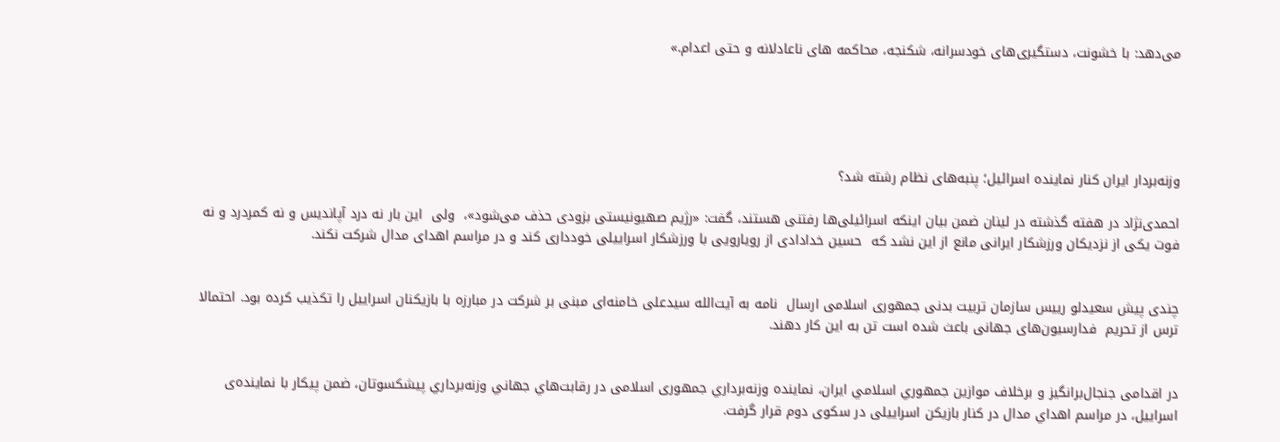می‌دهد: با خشونت، دستگيری‌های خودسرانه، شکنجه، محاکمه های ناعادلانه و حتی اعدام.»





وزنه‌بردار ایران كنار نماينده اسرائیل؛ پنبه‌های نظام رشته شد؟

احمدی‌نژاد در هفته گذشته در لینان ضمن بیان اینکه اسرائیلی‌ها رفتنی هستند، گفت: «رژیم صهیونیستی بزودی حذف می‌شود»،  ولی  این بار نه درد آپاندیس و نه کمردرد و نه فوت یکی از نزدیکان ورزشکار ایرانی مانع از این نشد که  حسین خدادادی از رویارویی با ورزشکار اسراییلی خودداری کند و در مراسم اهدای مدال شرکت نکند.


چندی پیش سعیدلو رییس سازمان تربیت بدنی جمهوری اسلامی ارسال  نامه به آیت‌الله سیدعلی خامنه‌ای مبنی بر شرکت در مبارزه با بازیکنان اسراییل را تکذیب کرده بود. احتمالا ترس از تحریم  فدارسیون‌های جهانی باعث شده است تن به این کار دهند.


در اقدامی جنجال‌برانگیز و برخلاف موازين جمهوري اسلامي ايران، نماينده وزنه‌برداري جمهوری اسلامی در رقابت‌هاي جهاني وزنه‌برداري پيشكسوتان، ضمن پيكار با نماينده‌‌ی اسراییل، در مراسم اهداي مدال در کنار بازیکن اسراییلی در سکوی دوم قرار گرفت.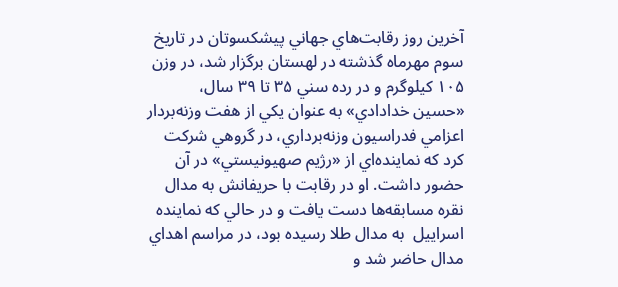آخرين روز رقابت‌هاي جهاني پيشكسوتان در تاريخ سوم مهرماه گذشته در لهستان برگزار شد، در وزن ۱۰۵ كيلوگرم و در رده سني ۳۵ تا ۳۹ سال، «حسين خدادادي» به عنوان يكي از هفت وزنه‌بردار اعزامي فدراسيون وزنه‌برداري، در گروهي شركت كرد كه نماينده‌اي از «رژيم صهيونيستي» در آن حضور داشت. او در رقابت با حريفانش به مدال نقره مسابقه‌ها دست يافت و در حالي كه نماينده اسراییل  به مدال طلا رسيده بود، در مراسم اهداي مدال حاضر شد و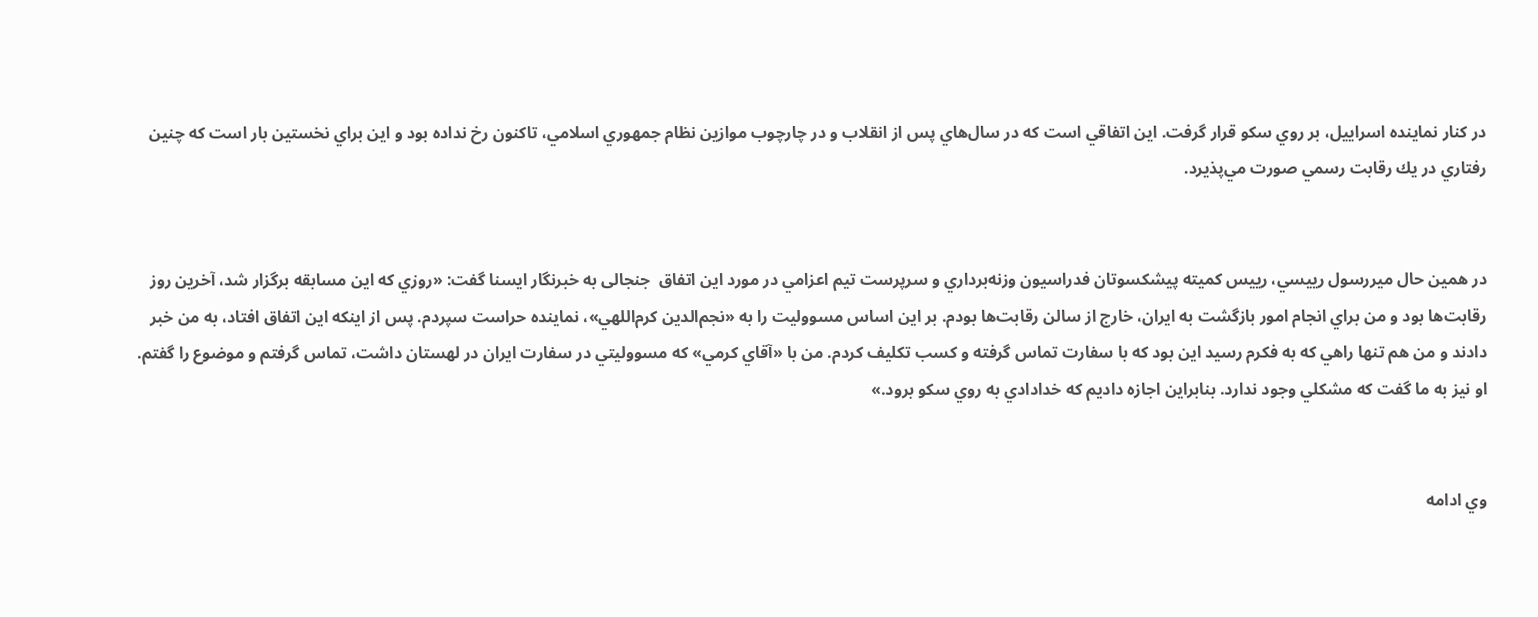در كنار نماينده اسراییل، بر روي سكو قرار گرفت. اين اتفاقي است كه در سال‌هاي پس از انقلاب و در چارچوب موازين نظام جمهوري اسلامي، تاكنون رخ نداده بود و اين براي نخستين بار است كه چنين رفتاري در يك رقابت رسمي صورت مي‌پذيرد.


در همین حال ميررسول رييسي، رييس كميته پيشكسوتان فدراسيون وزنه‌برداري و سرپرست تيم اعزامي در مورد اين اتفاق  جنجالی به خبرنگار ايسنا گفت: «روزي كه اين مسابقه برگزار شد، آخرين روز رقابت‌ها بود و من براي انجام امور بازگشت به ايران، خارج از سالن رقابت‌ها بودم. بر اين اساس مسووليت را به «نجم‌الدين كرم‌اللهي»، نماينده حراست سپردم. پس از اينكه اين اتفاق افتاد، به من خبر دادند و من هم تنها راهي كه به فكرم رسيد اين بود كه با سفارت تماس گرفته و كسب تكليف كردم. من با «آقاي كرمي» كه مسووليتي در سفارت ايران در لهستان داشت، تماس گرفتم و موضوع را گفتم. او نيز به ما گفت كه مشكلي وجود ندارد. بنابراين اجازه داديم كه خدادادي به روي سكو برود.»


وي ادامه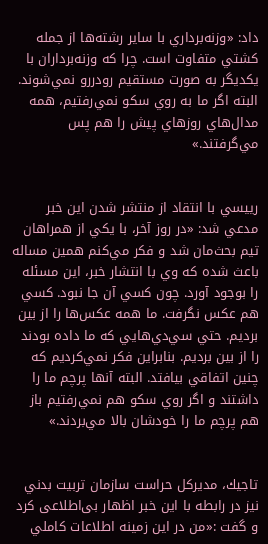داد: «وزنه‌برداري با ساير رشته‌ها از جمله كشتي متفاوت است. چرا كه وزنه‌برداران با يكديگر به صورت مستقيم رودررو نمي‌شوند. البته اگر ما به روي سكو نمي‌رفتيم،‌ همه مدال‌هاي روزهاي پيش را هم پس مي‌گرفتند.»


رييسي با انتقاد از منتشر شدن اين خبر مدعي شد: «در روز آخر، با يكي از همراهان تيم بحث‌مان شد و فكر مي‌كنم همين مساله باعث شده كه وي با انتشار خبر، اين مسئله را بوجود آورد. چون كسي آن جا نبود. كسي هم عكس نگرفت. ما همه عكس‌ها را از بين برديم. حتي سي‌دي‌هايي كه ما داده بودند را از بين برديم. بنابراين فكر نمي‌كرديم كه چنين اتفاقي بيافتد. البته آنها پرچم ما را داشتند و اگر روي سكو هم نمي‌رفتيم باز هم پرچم ما را خودشان بالا مي‌بردند.»


تاجيك، مديركل حراست سازمان تربيت بدني نيز در رابطه با اين خبر اظهار بی‌اطلاعی كرد و گفت :«من در اين زمينه اطلاعات كاملي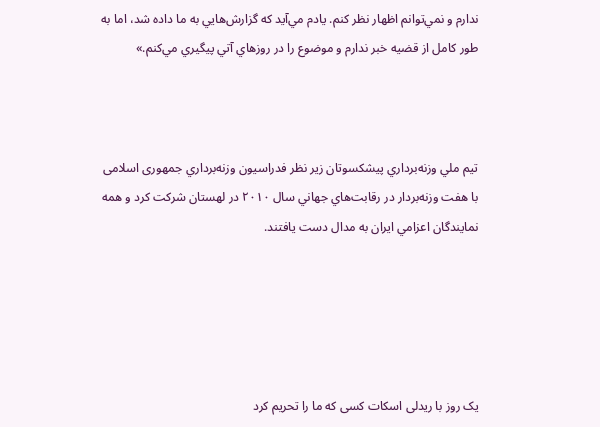ندارم و نمي‌توانم اظهار نظر كنم. يادم مي‌آيد كه گزارش‌هايي به ما داده شد، اما به طور كامل از قضيه خبر ندارم و موضوع را در روزهاي آتي پيگيري مي‌كنم.»



تيم ملي وزنه‌برداري پيشكسوتان زير نظر فدراسيون وزنه‌برداري جمهوری اسلامی  با هفت وزنه‌بردار در رقابت‌هاي جهاني سال ۲۰۱۰ در لهستان شركت كرد و همه نمايندگان اعزامي ايران به مدال دست يافتند.





یک روز با ریدلی اسکات کسی که ما را تحریم کرد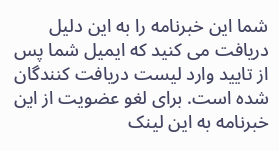شما این خبرنامه را به این دلیل دریافت می کنید که ایمیل شما پس از تایید وارد لیست دریافت کنندگان شده است. برای لغو عضویت از این خبرنامه به این لینک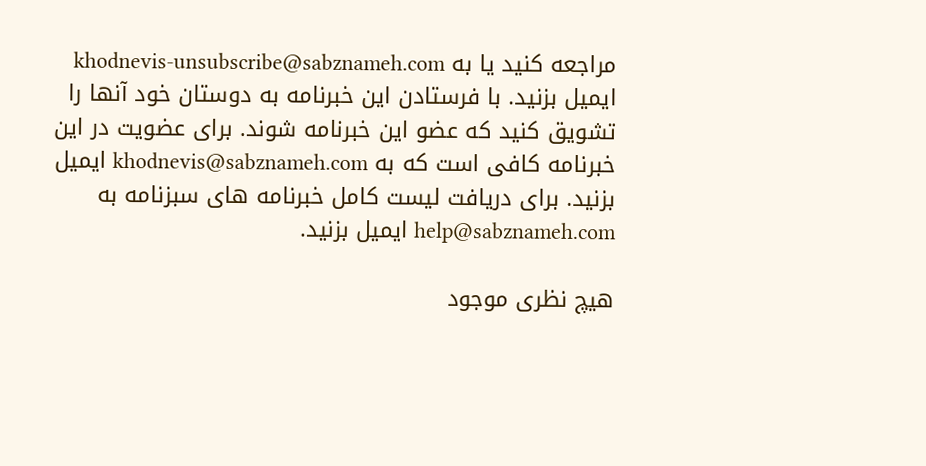مراجعه کنید یا به khodnevis-unsubscribe@sabznameh.com ایمیل بزنید. با فرستادن این خبرنامه به دوستان خود آنها را تشویق کنید که عضو این خبرنامه شوند. برای عضویت در این خبرنامه کافی است که به khodnevis@sabznameh.com ایمیل بزنید. برای دریافت لیست کامل خبرنامه های سبزنامه به help@sabznameh.com ایمیل بزنید.

هیچ نظری موجود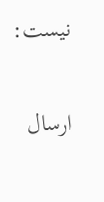نیست:

ارسال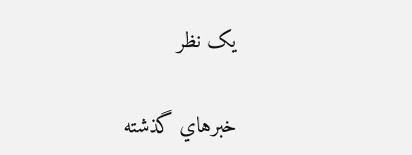یک نظر

خبرهاي گذشته